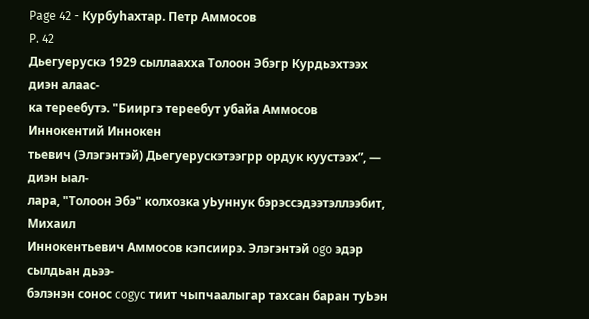Page 42 - Курбуһахтар. Петр Аммосов
P. 42
Дьегуерускэ 1929 сыллаахха Толоон Эбэгр Курдьэхтээх диэн алаас-
ка тереебутэ. "Бииргэ тереебут убайа Аммосов Иннокентий Иннокен
тьевич (Элэгэнтэй) Дьегуерускэтээгрр ордук куустээх”, — диэн ыал-
лара, "Толоон Эбэ" колхозка уЬуннук бэрэссэдээтэллээбит, Михаил
Иннокентьевич Аммосов кэпсиирэ. Элэгэнтэй ogo эдэр сылдьан дьээ-
бэлэнэн сонос cogyc тиит чыпчаалыгар тахсан баран туЬэн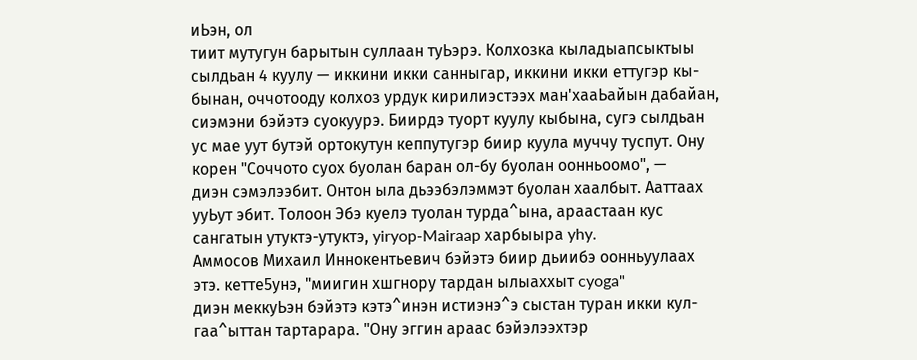иЬэн, ол
тиит мутугун барытын суллаан туЬэрэ. Колхозка кыладыапсыктыы
сылдьан 4 куулу — иккини икки санныгар, иккини икки еттугэр кы-
бынан, оччотооду колхоз урдук кирилиэстээх ман'хааЬайын дабайан,
сиэмэни бэйэтэ суокуурэ. Биирдэ туорт куулу кыбына, сугэ сылдьан
ус мае уут бутэй ортокутун кеппутугэр биир куула муччу туспут. Ону
корен "Соччото суох буолан баран ол-бу буолан оонньоомо", —
диэн сэмэлээбит. Онтон ыла дьээбэлэммэт буолан хаалбыт. Ааттаах
ууЬут эбит. Толоон Эбэ куелэ туолан турда^ына, араастаан кус
сангатын утуктэ-утуктэ, yiryop-Mairaap харбыыра yhy.
Аммосов Михаил Иннокентьевич бэйэтэ биир дьиибэ оонньуулаах
этэ. кетте5унэ, "миигин хшгнору тардан ылыаххыт cyoga"
диэн меккуЬэн бэйэтэ кэтэ^инэн истиэнэ^э сыстан туран икки кул-
гаа^ыттан тартарара. "Ону эггин араас бэйэлээхтэр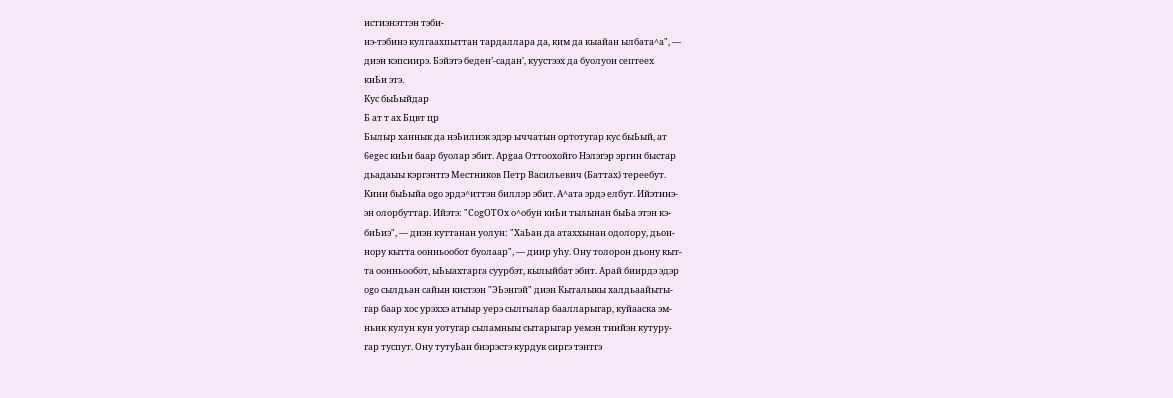истиэнэттэн тэби-
нэ-тэбинэ кулгаахпыттан тардаллара да, ким да кыайан ылбата^а", —
диэн кэпсиирэ. Бэйэтэ беден’-садан', куустээх да буолуон септеех
киЬи этэ.
Кус быЬыйдар
Б ат т ах Бцвт цр
Былыр ханнык да нэЬилиэк эдэр ыччатын ортотугар кус быЬый, ат
6egec киЬи баар буолар эбит. Apgaa Оттоохойго Нэлэгэр эргин быстар
дьадаыы кэргэнтгэ Местников Петр Васильевич (Баттах) тереебут.
Кини быЬыйа ogo эрдэ^иттэн биллэр эбит. А^ата эрдэ елбут. Ийэтинэ-
эн олорбуттар. Ийэтэ: "CogOTOx о^обун киЬи тылынан быЬа этэн кэ-
биЬиэ", — диэн куттанан уолун: "ХаЬан да атаххынан одолору, дьон-
нору кытта оонньообот буолаар", — диир yhy. Ону толорон дьону кыт-
та оонньообот, ыЬыахтарга суурбэт, кылыйбат эбит. Арай биирдэ эдэр
ogo сылдьан сайын кистээн "ЭЬэнгэй" диэн Кыталыкы халдьаайыты-
гар баар хос урэххэ атыыр уерэ сылгылар баалларыгар, куйааска эм-
ньик кулун кун уотугар сыламныы сытарыгар уемэн тиийэн кутуру-
гар туспут. Ону тутуЬан биэрэстэ курдук сиргэ тэнтгэ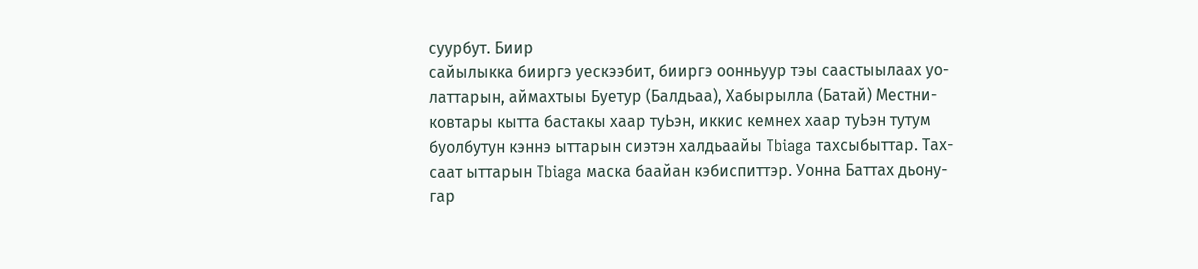суурбут. Биир
сайылыкка бииргэ уескээбит, бииргэ оонньуур тэы саастыылаах уо-
латтарын, аймахтыы Буетур (Балдьаа), Хабырылла (Батай) Местни-
ковтары кытта бастакы хаар туЬэн, иккис кемнех хаар туЬэн тутум
буолбутун кэннэ ыттарын сиэтэн халдьаайы Tbiaga тахсыбыттар. Тах-
саат ыттарын Tbiaga маска баайан кэбиспиттэр. Уонна Баттах дьону-
гар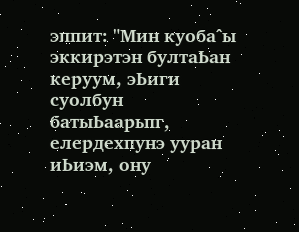эппит: "Мин куоба^ы эккирэтэн бултаЬан керуум, эЬиги суолбун
батыЬаарьпг, елердехпунэ ууран иЬиэм, ону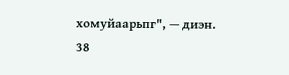хомуйаарьпг", — диэн.
38